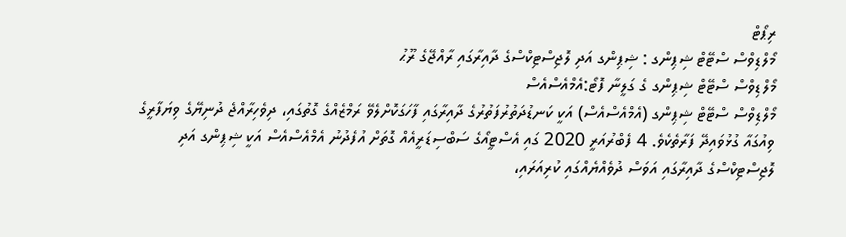ރިޕޯޓް
މޯލްޑިވްސް ސްޓޭޓް ޝިޕިންގ : ޝިޕިންގ އަދި ލޮޖިސްޓިކްސްގެ ދާއިރާގައި ރާއްޖޭގެ ރޫޙު
މޯލްޑިވްސް ސްޓޭޓް ޝިޕިންގ ގެ ގަލީނާ ފޮޓޯ:އެމްއެސްއެސް
މޯލްޑިވްސް ސްޓޭޓް ޝިޕިންގ (އެމްއެސްއެސް) އަކީ ކަނޑުދަތުރުފަތުރުގެ ދާއިރާގައި ފާހަގަކޮށްލެވޭ ރަމްޒެއްގެ ގޮތުގައި، ދިވެހިރާއްޖެ ދުނިޔޭގެ ވިޔަފާރީގެ ވިއުގައާ ގުޅުވައިދޭ ފަރާތެކެވެ. 4 ފެބްރުއަރީ 2020 ގައި އެސްޓީއޯގެ ސަބްސިޑަރީއެއް ގޮތަށް އުފެދުނު އެމްއެސްއެސް އަކީ ޝިޕިންގ އަދި ލޮޖިސްޓިކްސްގެ ދާއިރާގައި އަވަސް ދުވެއްޔެއްގައި ކުރިއަރައި،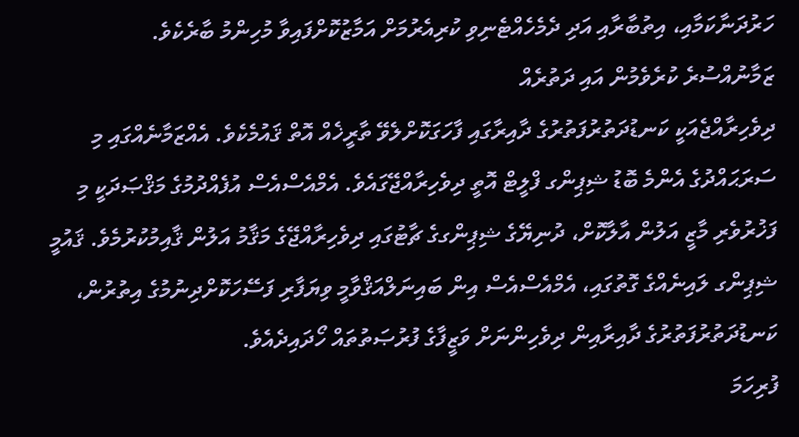ހަރުދަނާކަމާއި، އިތުބާރާއި އަދި ދެމެހެއްޓެނިވި ކުރިއެރުމަށް އަމާޒުކޮށްފައިވާ މުހިންމު ބާރެކެވެ.
ޒަމާނުއްސުރެ ކުރެވެމުން އައި ދަތުރެއް
ދިވެހިރާއްޖެއަކީ ކަނޑުދަތުރުފަތުރުގެ ދާއިރާގައި ފާހަގަކޮށްލެވޭ ތާރީޚެއް އޮތް ޤައުމެކެވެ. އެއްޒަމާނެއްގައި މި ސަރަޙައްދުގެ އެންމެ ބޮޑު ޝިޕިންގ ފްލީޓް އޮތީ ދިވެހިރާއްޖޭގައެވެ. އެމްއެސްއެސް އުފެއްދުމުގެ މަޤްޞަދަކީ މި ފަޚުރުވެރި މާޒީ އަލުން އާލާކޮށް، ދުނިޔޭގެ ޝިޕިންގގެ ޗާޓުގައި ދިވެހިރާއްޖޭގެ މަޤާމު އަލުން ޤާއިމުކުރުމެވެ. ޤައުމީ ޝިޕިންގ ލައިނެއްގެ ގޮތުގައި، އެމްއެސްއެސް އިން ބައިނަލްއަޤްވާމީ ވިޔަފާރި ފަސޭހަކޮށްދިނުމުގެ އިތުރުން، ކަނޑުދަތުރުފަތުރުގެ ދާއިރާއިން ދިވެހިންނަށް ވަޒީފާގެ ފުރުޞަތުތައް ހޯދައިދެއެވެ.
ފުރިހަމަ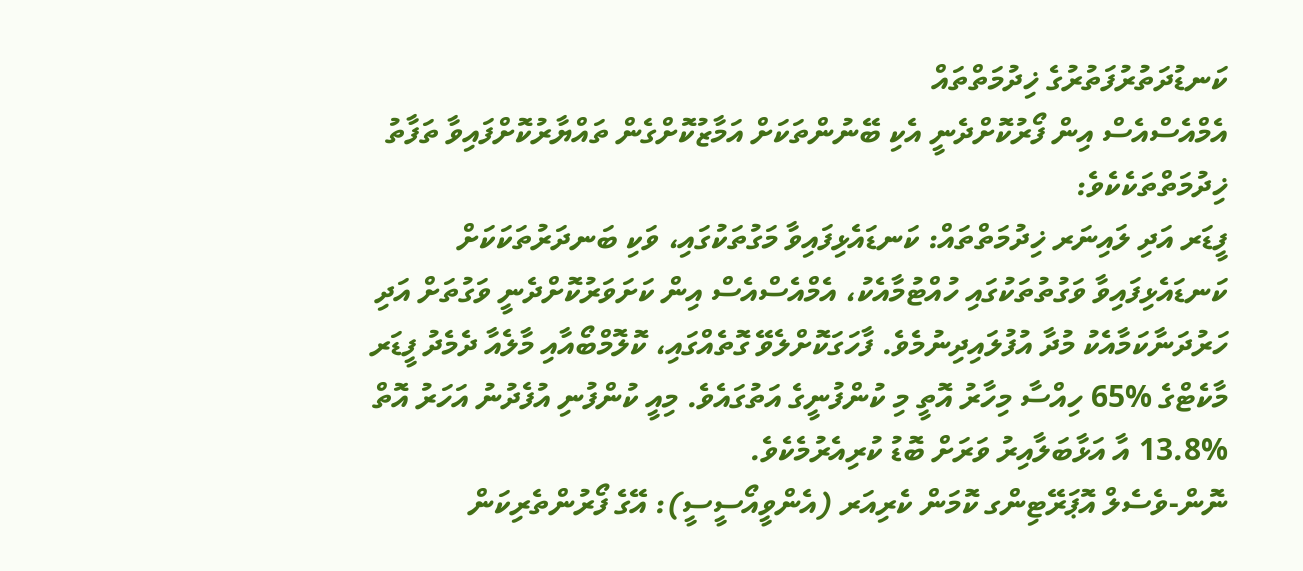ކަނޑުދަތުރުފަތުރުގެ ޚިދުމަތްތައް
އެމްއެސްއެސް އިން ފޯރުކޮށްދެނީ އެކި ބޭނުންތަކަށް އަމާޒުކޮށްގެން ތައްޔާރުކޮށްފައިވާ ތަފާތު ޚިދުމަތްތަކެކެވެ:
ފީޑަރ އަދި ލައިނަރ ޚިދުމަތްތައް: ކަނޑައެޅިފައިވާ މަގުތަކުގައި، ވަކި ބަނދަރުތަކަކަށް ކަނޑައެޅިފައިވާ ވަގުތުތަކުގައި ހުއްޓުމާއެކު، އެމްއެސްއެސް އިން ކަށަވަރުކޮށްދެނީ ވަގުތަށް އަދި ހަރުދަނާކަމާއެކު މުދާ އުފުލައިދިނުމެވެ. ފާހަގަކޮށްލެވޭ ގޮތެއްގައި، ކޮލޮމްބޯއާއި މާލެއާ ދެމެދު ފީޑަރ މާކެޓްގެ %65 ހިއްސާ މިހާރު އޮތީ މި ކުންފުނީގެ އަތުގައެވެ. މިއީ ކުންފުނި އުފެދުނު އަހަރު އޮތް %13.8 އާ އަޅާބަލާއިރު ވަރަށް ބޮޑު ކުރިއެރުމެކެވެ.
ނޮން-ވެސެލް އޮޕަރޭޓިންގ ކޮމަން ކެރިއަރ (އެންވީއޯސީސީ): އޭގެ ފޯރުންތެރިކަން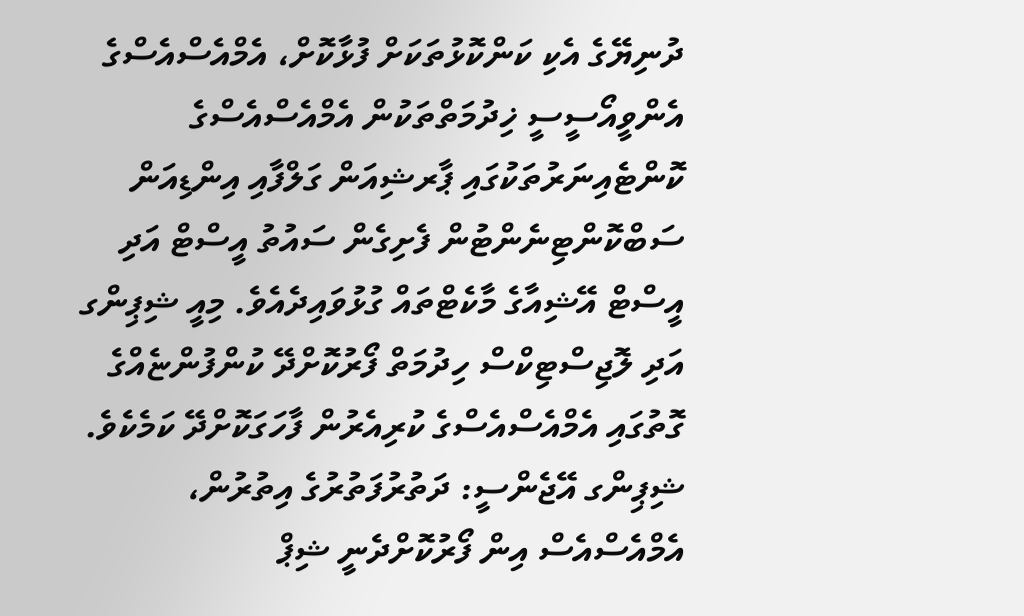ދުނިޔޭގެ އެކި ކަންކޮޅުތަކަށް ފުޅާކޮށް، އެމްއެސްއެސްގެ އެންވީއޯސީސީ ޚިދުމަތްތަކުން އެމްއެސްއެސްގެ ކޮންޓެއިނަރުތަކުގައި ޕާރޝިއަން ގަލްފާއި އިންޑިއަން ސަބްކޮންޓިނެންޓުން ފެށިގެން ސައުތު އީސްޓް އަދި އީސްޓް އޭޝިއާގެ މާކެޓްތައް ގުޅުވައިދެއެވެ. މިއީ ޝިޕިންގ އަދި ލޮޖިސްޓިކްސް ހިދުމަތް ފޯރުކޮށްދޭ ކުންފުންޏެއްގެ ގޮތުގައި އެމްއެސްއެސްގެ ކުރިއެރުން ފާހަގަކޮށްދޭ ކަމެކެވެ.
ޝިޕިންގ އޭޖެންސީ: ދަތުރުފަތުރުގެ އިތުރުން، އެމްއެސްއެސް އިން ފޯރުކޮށްދެނީ ޝިޕް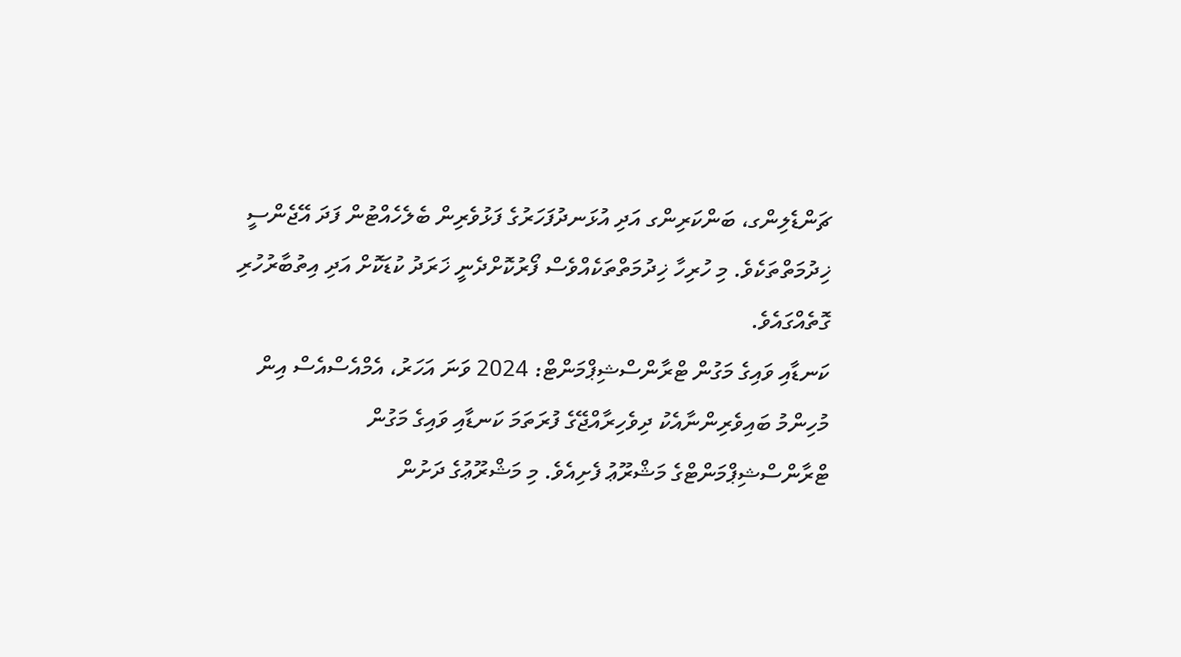ޗަންޑެލިންގ، ބަންކަރިންގ އަދި އުޅަނދުފަހަރުގެ ފަޅުވެރިން ބެލެހެއްޓުން ފަދަ އޭޖެންސީ ޚިދުމަތްތަކެވެ. މި ހުރިހާ ޚިދުމަތްތަކެއްވެސް ފޯރުކޮށްދެނީ ޚަރަދު ކުޑަކޮށް އަދި އިތުބާރުހުރި ގޮތެއްގައެވެ.
ކަނޑާއި ވައިގެ މަގުން ޓްރާންސްޝިޕްމަންޓް: 2024 ވަނަ އަހަރު، އެމްއެސްއެސް އިން މުހިންމު ބައިވެރިންނާއެކު ދިވެހިރާއްޖޭގެ ފުރަތަމަ ކަނޑާއި ވައިގެ މަގުން ޓްރާންސްޝިޕްމަންޓްގެ މަޝްރޫޢު ފެށިއެވެ. މި މަޝްރޫޢުގެ ދަށުން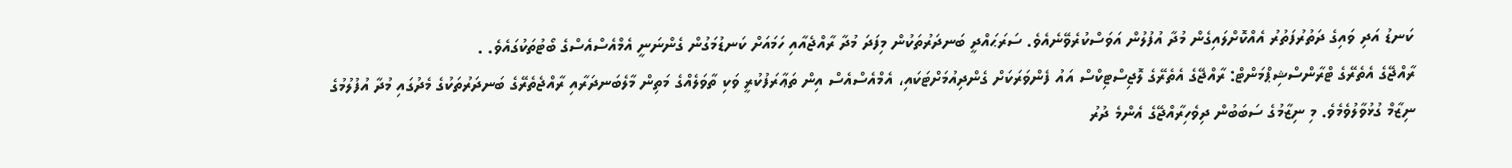ކަނޑު އަދި ވައިގެ ދަތުރުފަތުރު އެއްކޮށްލައިގެން މުދާ އުފުލުން އަވަސްކުރެވޭނެއެވެ. ސަރަޙައްދީ ބަނދަރުތަކުން މިފަދަ މުދާ ރާއްޖެއާއި ހަމައަށް ކަނޑުމަގުން ގެންނަނީ އެމްއެސްއެސްގެ ބޯޓުތަކުގައެވެ. .
ރާއްޖޭގެ އެތެރޭގެ ޓްރާންސްޝިޕްމަންޓް: ރާއްޖޭގެ އެތެރޭގެ ލޮޖިސްޓިކްސް އައު ފެންވަރަކަށް ގެންދިއުމަށްޓަކައި، އެމްއެސްއެސް އިން ތަޢާރަފުކުރީ ވަކި ތާވަލެއްގެ މަތިން މާލެބަނދަރާއި ރާއްޖެތެރޭގެ ބަނދަރުތަކުގެ މެދުގައި މުދާ އުފުލުމުގެ ނިޒާމް ގުޅުވާލުވެމެވެ. މި ނިޒާމުގެ ސަބަބުން ދިވެހިރާއްޖޭގެ އެންމެ ދުރު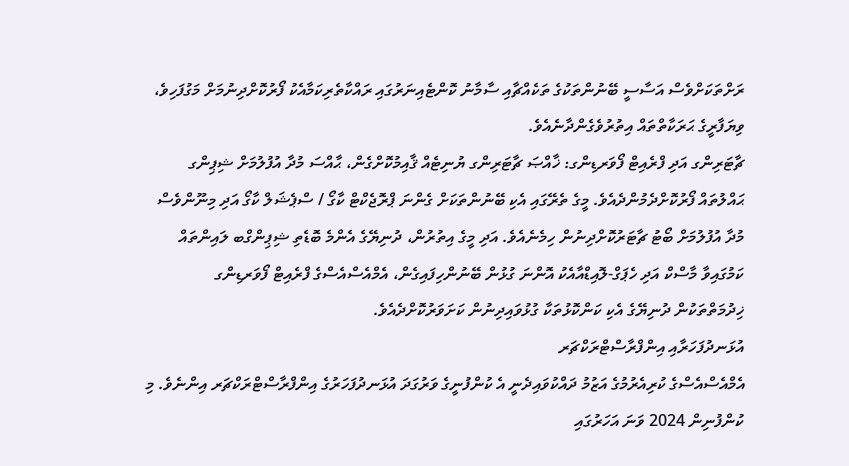ރަށްތަކަށްވެސް އަސާސީ ބޭނުންތަކުގެ ތަކެއްޗާއި ސާމާނު ކޮންޓެއިނަރުގައި ރައްކާތެރިކަމާއެކު ފޯރުކޮށްދިނުމަށް މަގުފަހިވެ، ވިޔަފާރީގެ ޙަރަކާތްތައް އިތުރުވެގެންދާނެއެވެ.
ޗާޓަރިންގ އަދި ފްރެއިޓް ފޯވަރޑިންގ: ޚާއްޞަ ޗާޓަރިންގ ޔުނިޓެއް ޤާއިމުކޮށްގެން، ޙާއްސަ މުދާ އުފުލުމަށް ޝިޕިންގ ޙައްލުތައް ފޯރުކޮށްދެމުންދެއެވެ. މީގެ ތެރޭގައި އެކި ބޭނުންތަކަށް ގެންނަ ޕްރޮޖެކްޓް ކާގޯ / ސްޕެޝަލް ކާގޯ އަދި މިނޫންވެސް މުދާ އުފުލުމަށް ބޯޓު ޗާޓަރުކޮށްދިނުން ހިމެނެއެވެ. އަދި މީގެ އިތުރުން، ދުނިޔޭގެ އެންމެ ބޮޑެތި ޝިޕިންގްބ ލައިންތައް ކަމުގައިވާ މާސްކް އަދި ހެޕަގް-ލޮއިޑްއާއެކު އޮންނަ ގުޅުން ބޭނުންހިފައިގެން، އެމްއެސްއެސްގެ ފްރެއިޓް ފޯވަރޑިންގ ޚިދުމަތްތަކުން ދުނިޔޭގެ އެކި ކަންކޮޅުތަކާ ގުޅުވައިދިނުން ކަށަވަރުކޮށްދެއެވެ.
އުޅަނދުފަހަރާއި އިންފްރާސްޓްރަކްޗަރ
އެމްއެސްއެސްގެ ކުރިއެރުމުގެ އަޒުމު ދައްކުވައިދެނީ އެ ކުންފުނީގެ ވަރުގަދަ އުޅަނދުފަހަރުގެ އިންފްރާސްޓްރަކްޗަރ އިންނެވެ. މި ކުންފުނިން 2024 ވަނަ އަހަރުގައި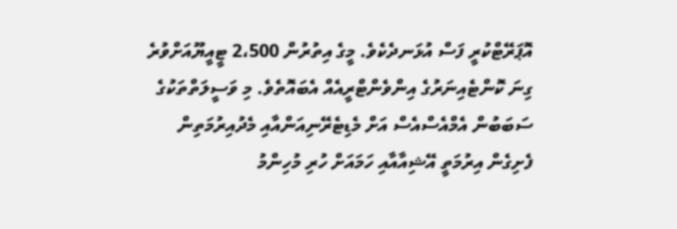އޮޕަރޭޓްކުރީ ފަސް އުޅަނދެކެވެ. މީގެ އިތުރުން 2،500 ޓީއީޔޫއަށްވުރެ ގިނަ ކޮންޓެއިނަރުގެ އިންވެންޓްރީއެއް އެބައޮތެވެ. މި ވަސީލަތްތަކުގެ ސަބަބުން އެމްއެސްއެސް އަށް މެޑިޓެރޭނިއަންއާއި މެދުއިރުމަތިން ފެށިގެން އިރުމަތީ އޭޝިއާއާއި ހަމައަށް ހުރި މުހިންމު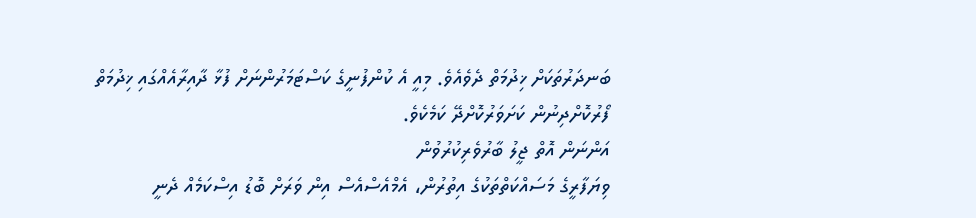ބަނދަރުތަކަށް ޚިދުމަތް ދެވެއެވެ. މިއީ އެ ކުންފުނީގެ ކަސްޓަމަރުންނަށް ފުޅާ ދާއިރާއެއްގައި ޚިދުމަތް ފޯރުކޮށްދިނުން ކަށަވަރުކޮށްދޭ ކަމެކެވެ.
އަންނަން އޮތް ޖީލު ބާރުވެރިކުރުވުން
ވިޔަފާރީގެ މަސައްކަތްތަކުގެ އިތުރުން، އެމްއެސްއެސް އިން ވަރަށް ބޮޑު އިސްކަމެއް ދެނީ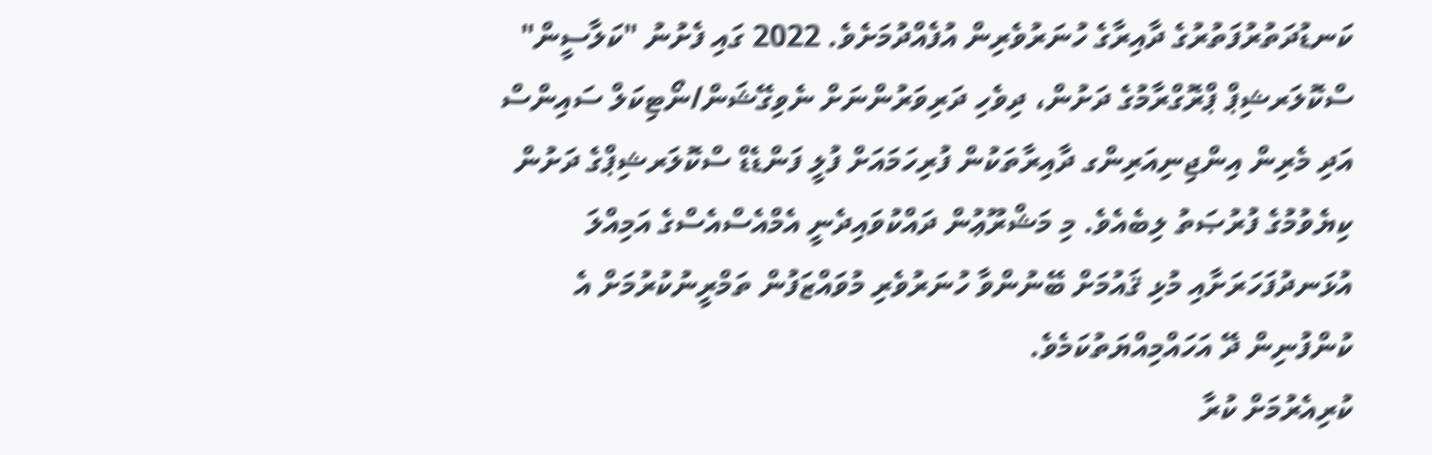ކަނޑުދަތުރުފަތުރުގެ ދާއިރާގެ ހުނަރުވެރިން އުފެއްދުމަށެވެ. 2022 ގައި ފެށުނު "ކަލާސީން" ސްކޮލަރޝިޕް ޕްރޮގްރާމުގެ ދަށުން، ދިވެހި ދަރިވަރުންނަށް ނެވިގޭޝަން/ނޯޓިކަލް ސައިންސް އަދި މެރިން އިންޖިނިއަރިންގ ދާއިރާތަކުން ފުރިހަމައަށް ފުލީ ފަންޑެޑް ސްކޮލަރޝިޕްގެ ދަށުން ކިޔެވުމުގެ ފުރުޞަތު ލިބެއެވެ. މި މަޝްރޫޢުން ދައްކުވައިދެނީ އެމްއެސްއެސްގެ އަމިއްލަ އުޅަނދުފަހަރަށާއި މުޅި ޤައުމަށް ބޭނުންވާ ހުނަރުވެރި މުވައްޒަފުން ތަމްރީނުކުރުމަށް އެ ކުންފުނިން ދޭ އަހައްމިއްޔަތުކަމެވެ.
ކުރިއެރުމަށް ކުރާ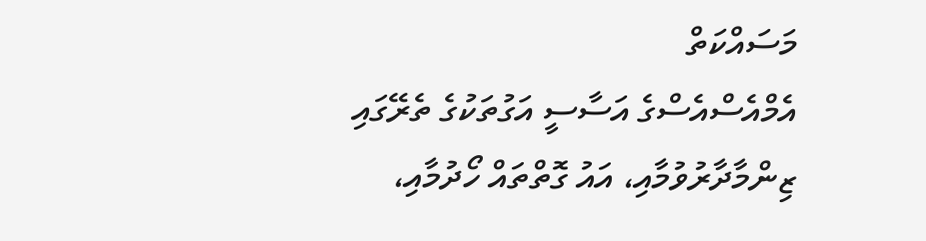މަސައްކަތް
އެމްއެސްއެސްގެ އަސާސީ އަގުތަކުގެ ތެރޭގައި ޒިންމާދާރުވުމާއި، އައު ގޮތްތައް ހޯދުމާއި،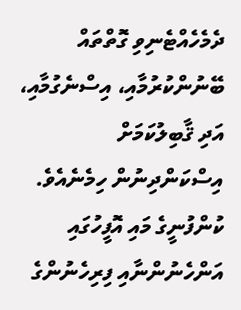ދެމެހެއްޓެނިވި ގޮތްތައް ބޭނުންކުރުމާއި، އިސްނެގުމާއި، އަދި ޤާބިލުކަމަށް އިސްކަންދިނުން ހިމެނެއެވެ. ކުންފުނީގެ މައި އޮފީހުގައި އަންހެނުންނާއި ފިރިހެނުންގެ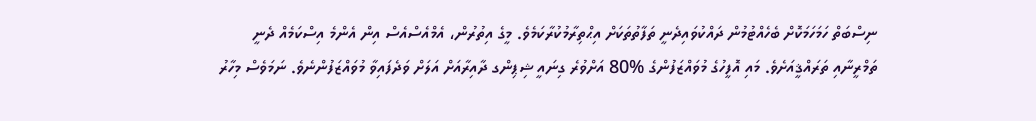ނިސްބަތް ހަމަހަމަކޮށް ބެހެއްޓުމުން ދައްކުވައިދެނީ ތަފާތުތަކަށް އިޙްތިރާމުކުރާކަމެވެ. މީގެ އިތުރުން، އެމްއެސްއެސް އިން އެންމެ އިސްކަމެއް ދެނީ ތަމްރީނާއި ތަރައްޤީއަށެވެ. މައި އޮފީހުގެ މުވައްޒަފުންގެ %80 އަށްވުރެ ގިނައީ ޝިޕިންގ ދާއިރާއަށް އަލަށް ވަދެފައިވާ މުވައްޒަފުންނެވެ. ނަމަވެސް މިހާރު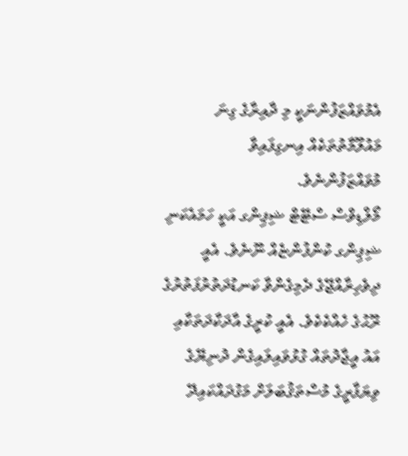އެމުވައްޒަފުންނަކީ މި ދާއިރާގެ ގިނަ މައުލޫމާތުތަކެއް އިނގިފައިވާ މުވައްޒަފުންނެވެ.
މޯލްޑިވްސް ސްޓޭޓް ޝިޕިންގ އަކީ ހަމައެކަނި ޝިޕިންގ ކުންފުންޏެއް ނޫނެވެ. އެއީ ދިވެހިރާއްޖޭގެ ދެމިގެންވާ ކަނޑުދަތުރުފަތުރުގެ ރޫޙުގެ ހެއްކެކެވެ. އެއީ ކުރީގެ އާދަކާދަތަކާއި އައު އީޖާދުތައް ގުޅުވައިލައިގެން ދުނިޔޭގެ ވިޔަފާރީގެ މުސްތަޤުބަލަށް މަގުދައްކައިދޭ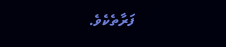ފަރާތެކެވެ.